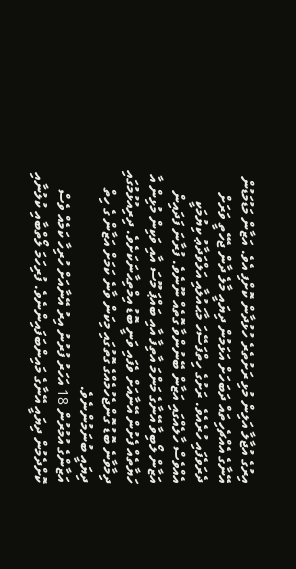އިރުގެ އުޖާލާ އަލިން މުޅި ރަށުތެރެ ހުޅުދާން ކޮށްފި އެވެ. އަޒާން މަޑުމަޑުން އޭނާގެ އެއްޗެހިތައް ދަބަހަށް އަޅަމުން ދިޔައީ މާލެ ދާން ޖެހޭތީ ވަރަށް ދެރަވެފައި ހުރެއެވެ. ރަށުގެ ހިތްފަސޭހަ މާޙައުލާއި އަލްވަދާޢު ކިޔުމަކީ އެއްވެސް ހާލެއްގައި އަޒާން ބޭނުންވާ ގޮތެއް ނޫނެވެ. ފުރާނަ ފަދައިން އަޒާން ލޯބިވާ އޭނާގެ މަންމަ އާތިފާ އާއި ބައްޕަ މޫސަ އާއި ވަކިން މުޅިން އާ ހަޔާތެއް ފެށުން އޭނާއަށް ވެފައި ވަނީ ބޮޑު އިމްތިޙާނަކަށެވެ. ދިރިއުޅުމުގައި ދިމާވާނެ ބޮޑު ގޮންޖެހުމެއްގެ ގޮތުގައި މިކަން ވާނެ ކަމަށް އަޒާން ގެ ހިތް ދިޔައީ ބުނަމުންނެވެ.
އަޒާންގެ އުމުރުން 18 އަހަރު ފުރުނު އިރު އޭނާއަށް ހުރިހާ ކަމެއް ވެސް ކޮށްދެމުން ދިޔައީ އޭނާގެ މައިންބަފައިންނެވެ. ފުރިހަމަ ލޯތްބާއި ކުލުނާއި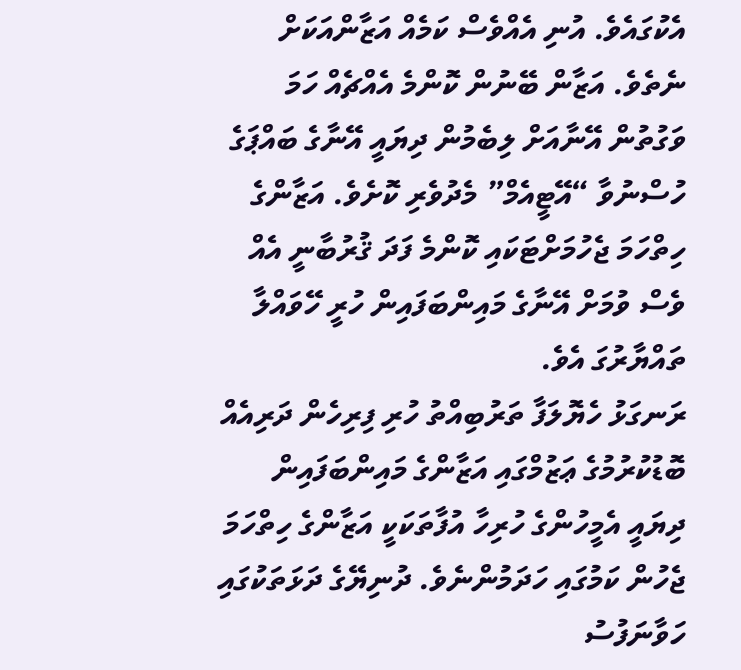އެކުގައެވެ. އުނި އެއްވެސް ކަމެއް އަޒާންއަކަށް ނެތެވެ. އަޒާން ބޭނުން ކޮންމެ އެއްޗެއް ހަމަ ވަގުތުން އޭނާއަށް ލިބެމުން ދިޔައީ އޭނާގެ ބައްޕަގެ ހުސްނުވާ “އޭޓީއެމް” މެދުވެރި ކޮށެވެ. އަޒާންގެ ހިތްހަމަ ޖެހުމަށްޓަކައި ކޮންމެ ފަދަ ޤުރުބާނީ އެއް ވެސް ވުމަށް އޭނާގެ މައިންބަފައިން ހުރީ ހޭވައްލާ ތައްޔާރުގަ އެވެ.
ރަނގަޅު ހެޔޮލަފާ ތަރުބިއްތު ހުރި ފިރިހެން ދަރިއެއް ބޮޑުކުރުމުގެ ޢަޒުމްގައި އަޒާންގެ މައިންބަފައިން ދިޔައީ އެމީހުންގެ ހުރިހާ އުފާތަކަކީ އަޒާންގެ ހިތްހަމަ ޖެހުން ކަމުގައި ހަދަމުންނެވެ. ދުނިޔޭގެ ދަޅަތަކުގައި ހަވާނަފުސު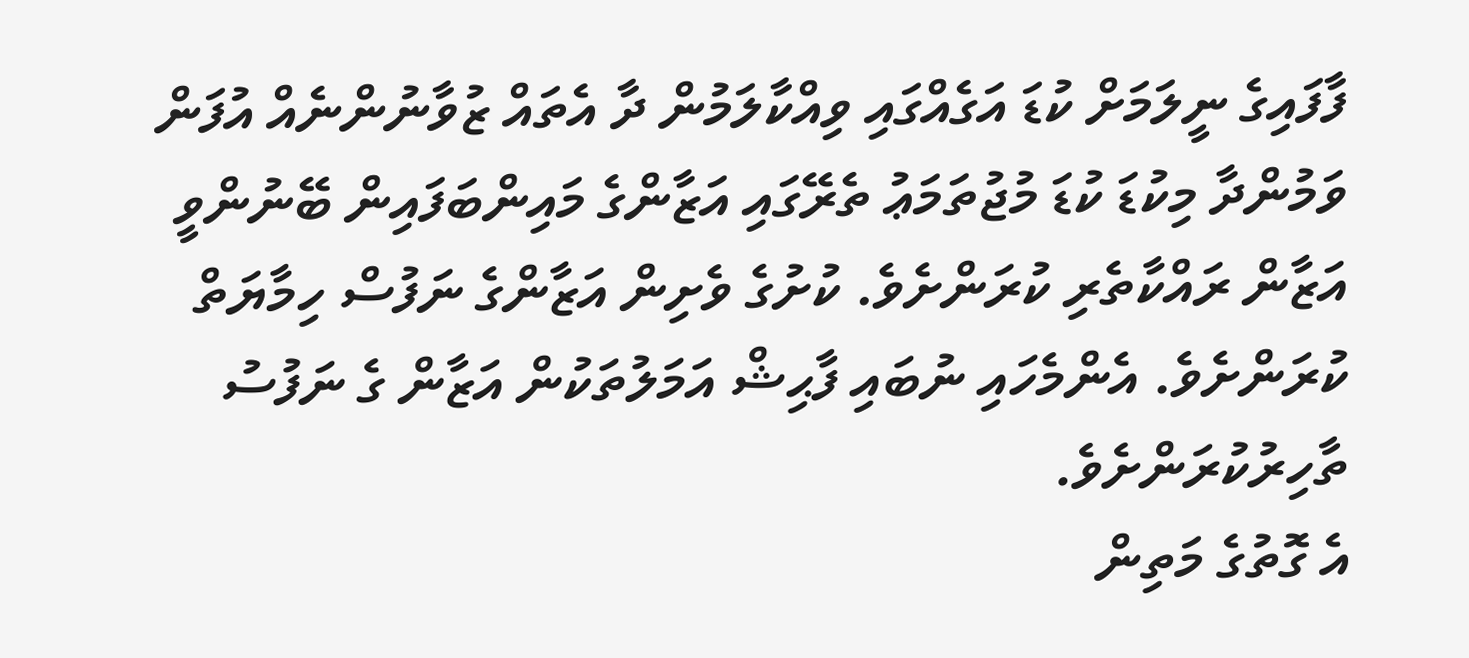ފާފައިގެ ނީލަމަށް ކުޑަ އަގެއްގައި ވިއްކާލަމުން ދާ އެތައް ޒުވާނުންނެއް އުފަން ވަމުންދާ މިކުޑަ ކުޑަ މުޖުތަމަޢު ތެރޭގައި އަޒާންގެ މައިންބަފައިން ބޭނުންވީ އަޒާން ރައްކާތެރި ކުރަންށެވެ. ކުށުގެ ވެށިން އަޒާންގެ ނަފުސް ހިމާޔަތް ކުރަންށެވެ. އެންމެހައި ނުބައި ފާޙިޝް އަމަލުތަކުން އަޒާން ގެ ނަފުސު ތާހިރުކުރަންށެވެ.
އެ ގޮތުގެ މަތިން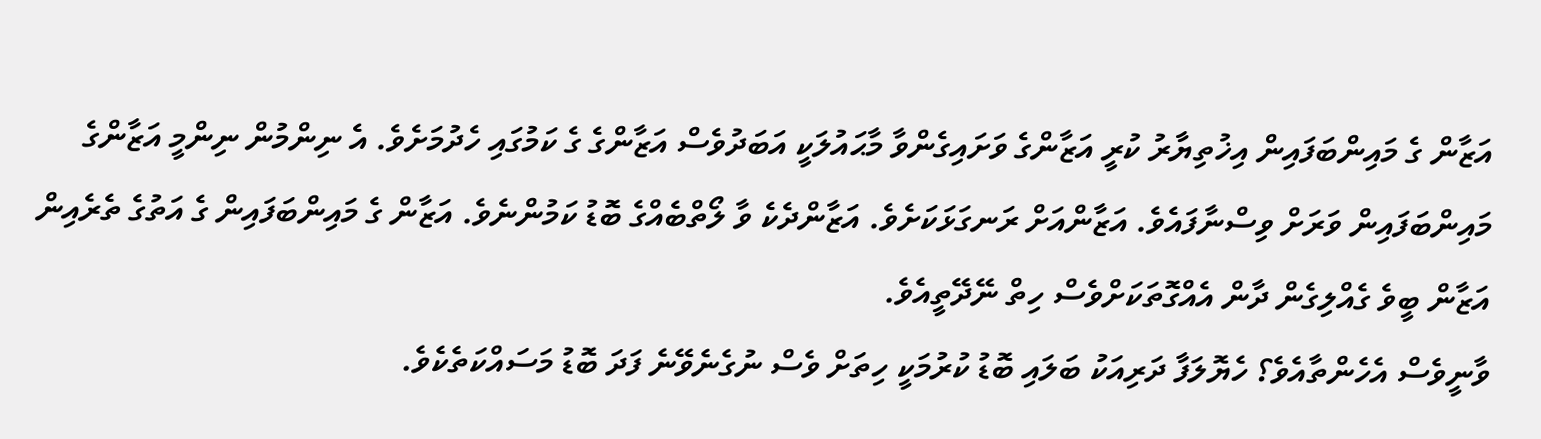އަޒާން ގެ މައިންބަފައިން އިޚުތިޔާރު ކުރީ އަޒާންގެ ވަށައިގެންވާ މާޙައުލަކީ އަބަދުވެސް އަޒާންގެ ގެ ކަމުގައި ހެދުމަށެވެ. އެ ނިންމުން ނިންމީ އަޒާންގެ މައިންބަފައިން ވަރަށް ވިސްނާފައެވެ. އަޒާންއަށް ރަނގަޅަކަށެވެ. އަޒާންދެކެ ވާ ލޯތްބެއްގެ ބޮޑު ކަމުންނެވެ. އަޒާން ގެ މައިންބަފައިން ގެ އަތުގެ ތެރެއިން އަޒާން ބީވެ ގެއްލިގެން ދާން އެއްގޮތަކަށްވެސް ހިތް ނޭދޭތީއެވެ.
ވާނީވެސް އެހެންތާއެވެ؟ ހެޔޮލަފާ ދަރިއަކު ބަލައި ބޮޑު ކުރުމަކީ ހިތަށް ވެސް ނުގެނެވޭނެ ފަދަ ބޮޑު މަސައްކަތެކެވެ.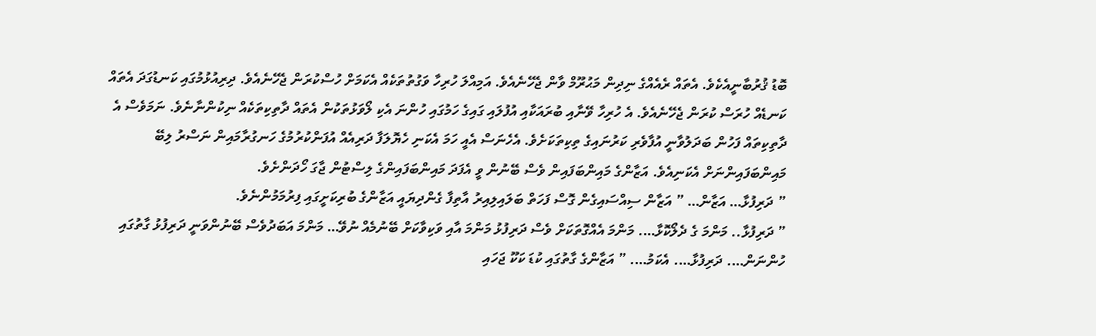ބޮޑު ޤުރުބާނީއެކެވެ. އެތައް ރެއެއްގެ ނިދިން މަޙުރޫމް ވާން ޖެހޭނެއެވެ. އަމިއްލަ ހުރިހާ ވަގުތުތަކެއް އެކަމަށް ހުސްކުރަން ޖެހޭނެއެވެ. ދިރިއުޅުމުގައި ކަނޑުގަދަ އެތައް ކަނޑެއް ހުރަސް ކުރަން ޖެހޭނެއެވެ. އެ ހުރިހާ ވޭނާއި ބުރައަކާއި އުފުލައި ގައިގެ ހަމުގައި ހުންނަ އެކި ލޯވަޅުތަކުން އެތައް ދާތިކިތަކެއް ނިކުންނާނެވެ. ނަމަވެސް އެ ދާތިކިތައް ފަހުން ބަދަލުވާނީ އުފާވެރި ކަރުނައިގެ ތިކިތަކަށެވެ. އެހެނަސް އެއީ ހަމަ އެކަނި ހެޔޮލަފާ ދަރިއެއް އުފަންކުރުމުގެ ހަނގުރާމައިން ނަސްރު ލިބޭ މައިންބަފައިންނަށް އެކަނިއެވެ. އަޒާންގެ މައިންބަފައިން ވެސް ބޭނުން ވީ އެފަދަ މައިންބަފައިންގެ ލިސްޓުން ޖާގަ ހޯދަންށެވެ.
” ދަރިފުޅާ… އަޒާން… ” އަޒާން ސިއްސައިގެން ގޮސް ފަހަތް ބަލައިލިއިރު އާތިފާ ގެންދިޔައީ އަޒާންގެ ބުރިކަށީގައި ފިރުމަމުންނެވެ.
” ދަރިފުޅާ.. މަންމަ ގެ ދެލޯކޮޅާ…. މަންމަ އެއްގޮތަކަށް ވެސް ދަރިފުޅު މަންމަ އާއި ވަކިވާކަށް ބޭނުމެއް ނުވޭ… މަންމަ އަބަދުވެސް ބޭނުންވަނީ ދަރިފުޅު ގާތުގައި ހުންނަން…. ދަރިފުޅާ…. އެކަމު…. ” އަޒާންގެ ގާތުގައި ކުޑަ ކަކޫ ޖަހައި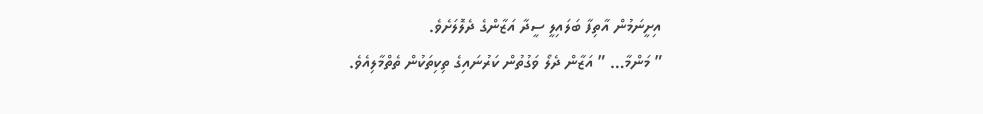އިށީނަމުން އާތިފާ ބަލައިލީ ސީދާ އަޒާންގެ ދެލޮލަށެވެ.
” މަންމާ… ” އަޒާން ދެލޯ ވަގުތުން ކަރުނައިގެ ތިކިތަކުން ތެތްމާލިއެވެ.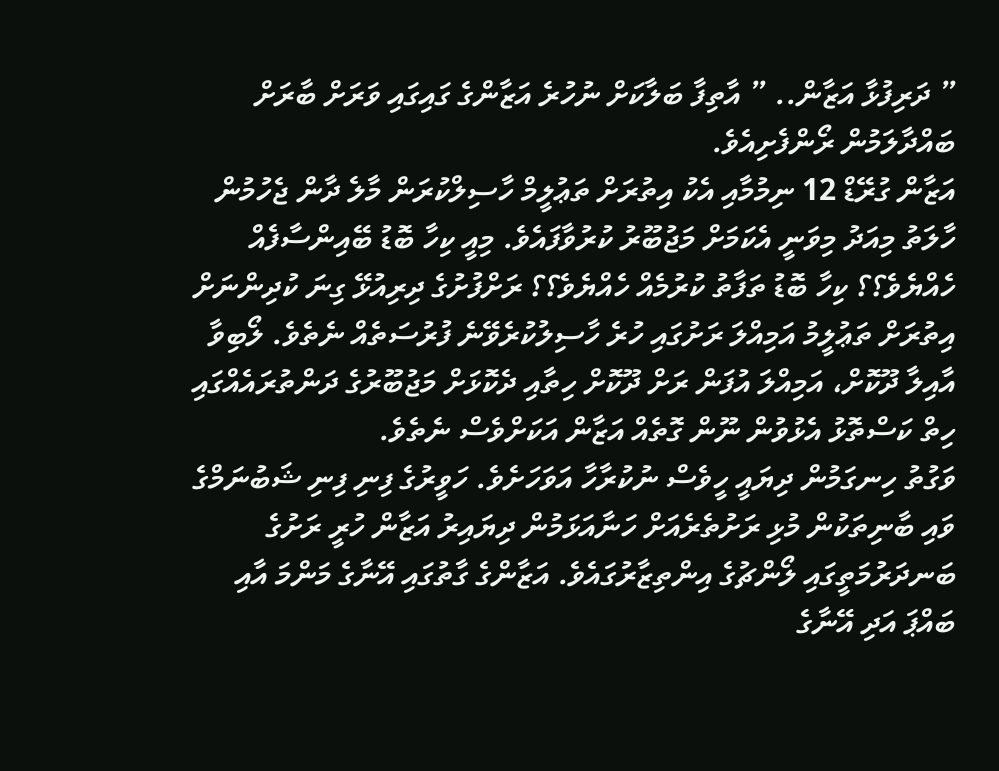” ދަރިފުޅާ އަޒާން.. ” އާތިފާ ބަލާކަށް ނުހުރެ އަޒާންގެ ގައިގައި ވަރަށް ބާރަށް ބައްދާލަމުން ރޯންފެށިއެވެ.
އަޒާން ގުރޭޑް 12 ނިމުމާއި އެކު އިތުރަށް ތަޢުލީމް ހާސިލްކުރަން މާލެ ދާން ޖެހުމުން ހާލަތު މިއަދު މިވަނީ އެކަމަށް މަޖުބޫރު ކުރުވާފައެވެ. މިއީ ކިހާ ބޮޑު ބޭއިންސާފެއް ހެއްޔެވެ؟؟ ކިހާ ބޮޑު ތަފާތު ކުރުމެއް ހެއްޔެވެ؟؟ ރަށްފުށުގެ ދިރިއުޅޭ ގިނަ ކުދިންނަށް އިތުރަށް ތަޢުލީމު އަމިއްލަ ރަށުގައި ހުރެ ހާސިލުކުރެވޭނެ ފުރުސަތެއް ނެތެވެ. ލޯބިވާ އާއިލާ ދޫކޮށް، އަމިއްލަ އުފަން ރަށް ދޫކޮށް ހިތާއި ދެކޮޅަށް މަޖުބޫރުގެ ދަންތުރައެއްގައި ހިތް ކަސްތޮޅު އެޅުވުން ނޫން ގޮތެއް އަޒާން އަކަށްވެސް ނެތެވެ.
ވަގުތު ހިނގަމުން ދިޔައީ ހީވެސް ނުކުރާހާ އަވަހަށެވެ. ހަވީރުގެ ފިނި ފިނި ޝަބުނަމްގެ ވައި ބާނިތަކުން މުޅި ރަށުތެރެއަށް ހަނާއަޅަމުން ދިޔައިރު އަޒާން ހުރީ ރަށުގެ ބަނދަރުމަތީގައި ލޯންޗުގެ އިންތިޒާރުގައެވެ. އަޒާންގެ ގާތުގައި އޭނާގެ މަންމަ އާއި ބައްޕަ އަދި އޭނާގެ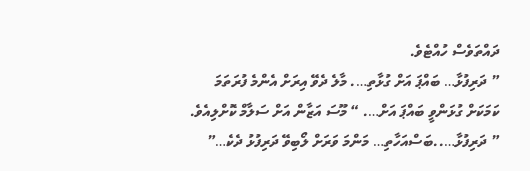ދައްތަވެސް ހުއްޓެވެ.
” ދަރިފުޅާ… ބައްޕަ އަށް ގުޅާތި…. މާލެ ދެވޭ އިރަށް އެންމެ ފުރަތަމަ ކަމަކަށް ގުޅަންވީ ބައްޕަ އަށް…. “ މޫސަ އަޒާން އަށް ސަލާމް ކޮށްލިއެވެ.
” ދަރިފުޅާ…..ބަސްއަހާތި… މަންމަ ވަރަށް ލޯބިވޭ ދަރިފުޅު ދެކެ…”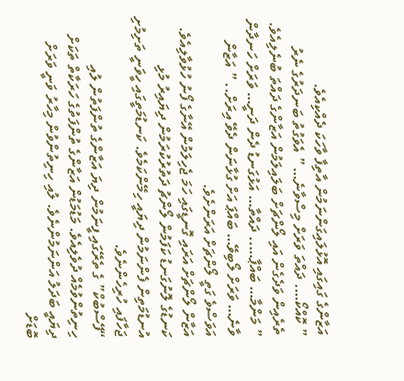އަޒާންގެ ގައިގައި އޮޅުލައިގަންނަމުން އާތިފާ ވާހަކަ ދެއްކިއެވެ.
” ކޮއްކޯ…. ދައްތަ ވަރަށް މިސްވާނެ… ” އެވަގުތު ބަނދަރުގެ ނެރު ތެރެއިން ވަދެގެން އައި ލޯންޗަށް ބަލައިލަމުން އަޒާންގެ ދައްތަ ބުނެލިއެވެ.
” މަންމާ… ބައްޕާ….. ދައްތާ… އަޅުގަނޑު ދެން ދަނީ… ވަރަށް ހަނދާން ވާނެ… ވަރަށް ލޯބިވޭ… ބައްޕަ އަށް ގުޅާނަން ދެވޭ އިރަށް.. ” އަޒާން އަވަސްވެ ގަތީ ލޯންޗަށް އަރަންށެވެ.
އަޒާން ލޯންޗަށް އަރައި ގޮނޑީގައި ހަމަ ޖެހިލަމުން އޭނާގެ ފޯނު ހުޅުވާލިއެވެ. ކަނޑުގެ ލޮނުގަނޑު ކަފަމުން ލޯންޗު ދަތުރުކުރަމުން ދިޔައިރު މުޅި އުނޑުމަތިން ފެންނަމުން ދިޔައީ ހިމޭންކަމެވެ. ކަނޑުމަތީގައި ހީވަނީ ތަށިމުށި ޖަހާފައި ހުރިހެންނެވެ.
“ފޭސްބުކް” ގެ ތެރޭގައި ފީނަމުން ދިޔަ އަޒާންގެ ތުންފަތުން ލުއި ހިނިތުންވުމެއް ދުވެލިއެވެ. މަޑުމަޑުން އަޒާންގެ ތުންފަތުގެ ހަރަކާތް ތަކަށް ދިޔައީ ބަދަލު އަންނަމުންނެވެ. ލުއި ހިނިތުންވުން މިހާރު ވަނީ ވަރަށް ބޮޑަށް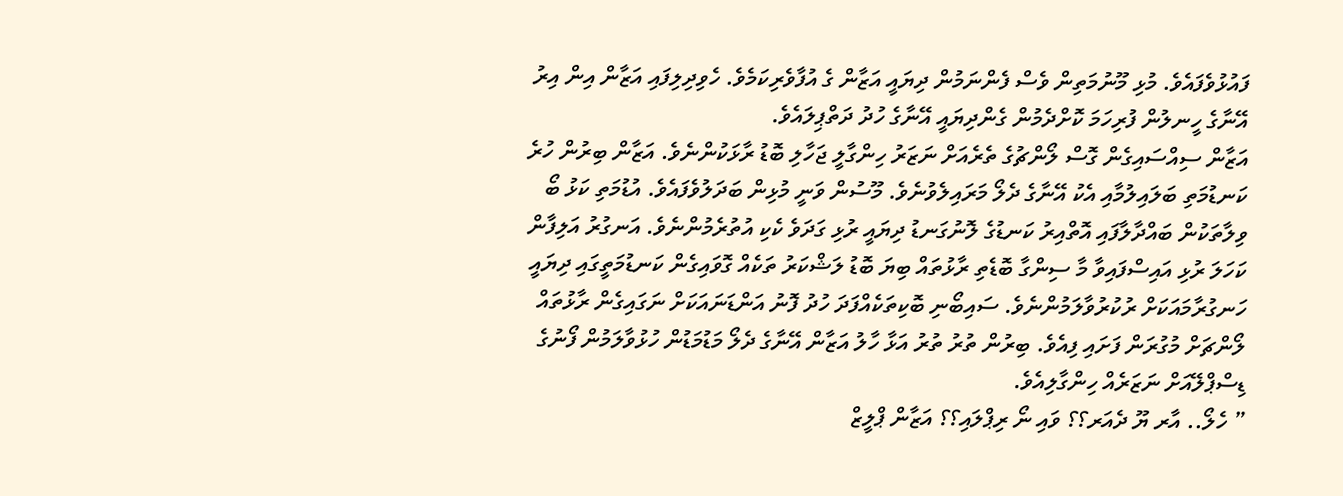ފައުޅުވެފައެވެ. މުޅި މޫނުމަތިން ވެސް ފެންނަމުން ދިޔައީ އަޒާން ގެ އުފާވެރިކަމެވެ. ހެވިދިލިފައި އަޒާން އިން އިރު އޭނާގެ ހީނލުން ފުރިހަމަ ކޮށްދެމުން ގެންދިޔައީ އޭނާގެ ހުދު ދަތްޕިލައެވެ.
އަޒާން ސިއްސައިގެން ގޮސް ލޯންޗުގެ ތެރެއަށް ނަޒަރު ހިންގާލީ ޖަހާލި ބޮޑު ރާޅަކުންނެވެ. އަޒާން ބިރުން ހުރެ ކަނޑުމަތި ބަލައިލުމާއި އެކު އޭނާގެ ދެލޯ މަރައިލެވުނެވެ. މޫސުން ވަނީ މުޅިން ބަދަލުވެފައެވެ. އުޑުމަތި ކަޅު ބޯ ވިލާތަކުން ބައްދާލާފައި އޮތްއިރު ކަނޑުގެ ލޮނުގަނޑު ދިޔައީ ރުޅި ގަދަވެ ކެކި އުތުރެމުންނެވެ. އަނގުރު އަލިފާން ކަހަލަ ރުޅި އައިސްފައިވާ މާ ސިންގާ ބޮޑެތި ރާޅުތައް ބިޔަ ބޮޑު ލަޝްކަރު ތަކެއް ގޮވައިގެން ކަނޑުމަތީގައި ދިޔައީ ހަނގުރާމައަކަށް ރުކުރުވާލަމުންނެވެ. ސައިބޯނި ބޮކިތަކެއްފަދަ ހުދު ފޮނު އަންޑަނައަކަށް ނަގައިގެން ރާޅުތައް ލޯންޗަށް މުގުރަން ފަށައި ފިއެވެ. ބިރުން ތުރު ތުރު އަޅާ ހާލު އަޒާން އޭނާގެ ދެލޯ މަޑުމަޑުން ހުޅުވާލަމުން ފޯނުގެ ޑިސްޕްލޭއަށް ނަޒަރެއް ހިންގާލިއެވެ.
” ހެލޯ.. އާރ ޔޫ ދެއަރ؟؟ ވައި ނޯ ރިޕްލައި؟؟ އަޒާން ޕްލީޒް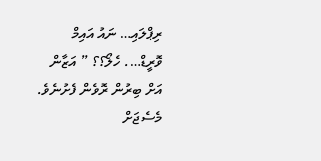ރިޕްލައި… ނައު އައިމް ވޮރީޑް…. ހެލޯ؟؟ ” އަޒާން އަށް ބިރުން ރޮވެން ފެށުނެވެ. މެސެޖަށް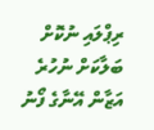ރިޕްލައި ނުކޮށް ބަލާކަށް ނުހުރެ އަޒާން އޭނާގެ ފޯނު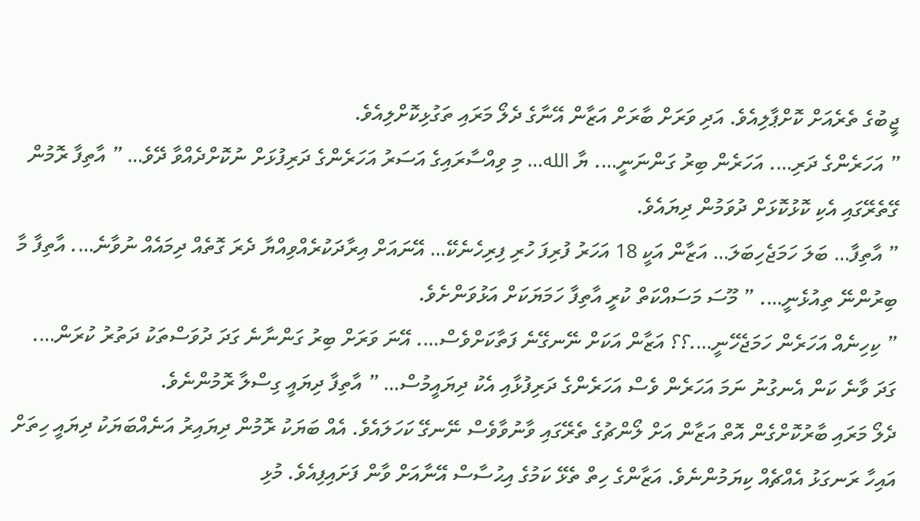ޖީބުގެ ތެރެއަށް ކޮށްޕާލިއެވެ. އަދި ވަރަށް ބާރަށް އަޒާން އޭނާގެ ދެލޯ މަރައި ތަގުޅިކޮށްލިއެވެ.
” އަހަރެންގެ ދަރި…. އަހަރެން ބިރު ގަންނަނީ…. ޔާ الله… މި ވިއްސާރައިގެ އަސަރު އަހަރެންގެ ދަރިފުޅަށް ނުކޮށްދެއްވާ ދޭވެ… ” އާތިފާ ރޮމުން ގޭތެރޭގައި އެކި ކޮޅުކޮޅަށް ދުވަމުން ދިޔައެވެ.
” އާތިފާ… ބަލަ ހަމަޖެހިބަލަ… އަޒާން އަކީ 18 އަހަރު ފުރިފަ ހުރި ފިރިހެނެކޭ… އޭނައަށް އިރާދަކުރެއްވިއްޔާ ދެރަ ގޮތެއް ދިމައެއް ނުވާނެ…. އާތިފާ މާ ބިރުންނޭ ތިއުޅެނީ…. ” މޫސަ މަސައްކަތް ކުރީ އާތިފާ ހަމަޔަކަށް އަޅުވަންށެވެ.
” ކިހިނެއް އަހަރެން ހަމަޖެހޭނީ….؟؟ އަޒާން އަކަށް ނޭނގޭނެ ފަތާކަށްވެސް…. އޭނަ ވަރަށް ބިރު ގަންނާނެ ގަދަ ދުވަސްތަކު ދަތުރު ކުރަން…. ގަދަ ވާނެ ކަން އެނގުނު ނަމަ އަހަރެން ވެސް އަހަރެންގެ ދަރިފުޅާއި އެކު ދިޔައީމުސް… ” އާތިފާ ދިޔައީ ގިސްލާ ރޮމުންނެވެ.
ދެލޯ މަރައި ބާރުކޮށްގެން އޮތް އަޒާން އަށް ލޯންޗުގެ ތެރޭގައި ވާނުވާވެސް ނޭނގޭ ކަހަލައެވެ. އެއް ބަޔަކު ރޮމުން ދިޔައިރު އަނެއްބަޔަކު ދިޔައީ ހިތަށް އައިހާ ރަނގަޅު އެއްޗެއް ކިޔަމުންނެވެ. އަޒާންގެ ހިތް ތެޅޭ ކަމުގެ އިޙުސާސް އޭނާއަށް ވާން ފަށައިފިއެވެ. މުޅި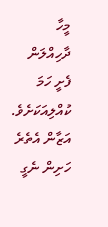މީހާ ދާހިއްލަން ފެށީ ހަމަ ކުއްލިއަކަށެވެ. އަޒާން އެތެރެ ހަށިން ނެގީ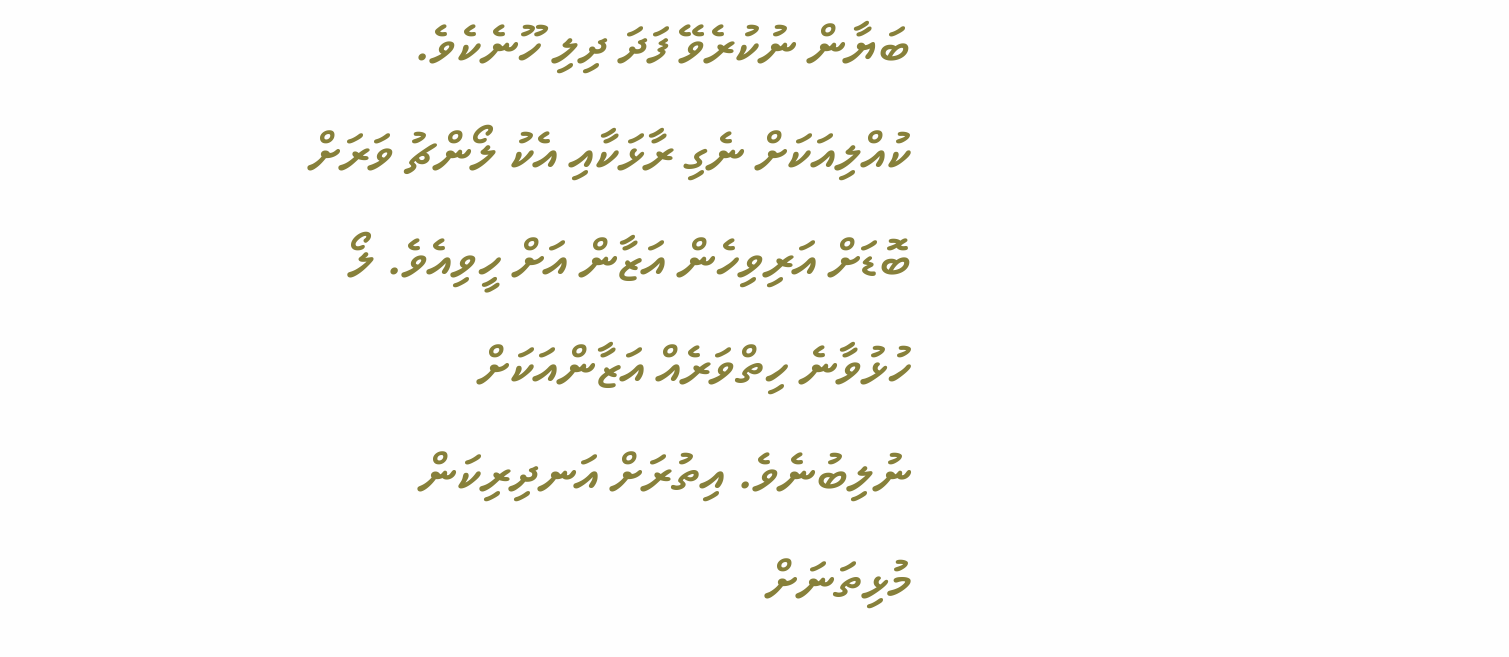ބަޔާން ނުކުރެވޭ ފަދަ ދިލި ހޫނެކެވެ. ކުއްލިއަކަށް ނެގި ރާޅަކާއި އެކު ލޯންޗު ވަރަށް ބޮޑަށް އަރިވިހެން އަޒާން އަށް ހީވިއެވެ. ލޯ ހުޅުވާނެ ހިތްވަރެއް އަޒާންއަކަށް ނުލިބުނެވެ. އިތުރަށް އަނދިރިކަން މުޅިތަނަށް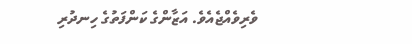ވެރިވެއްޖެއެވެ. އަޒާންގެ ކަންފަތުގެ ހިނދުރި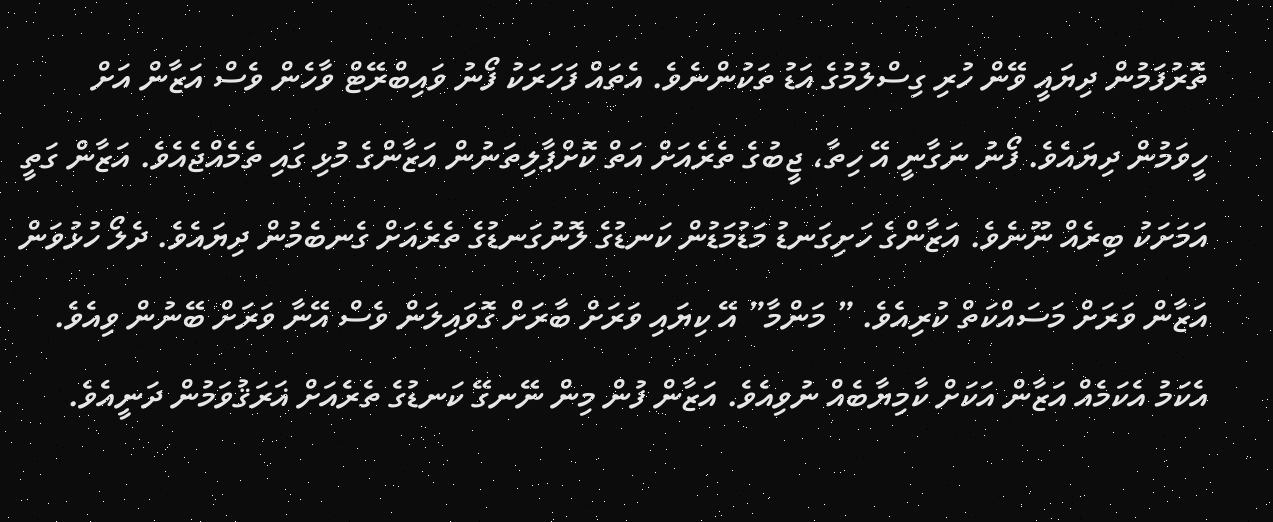ތޮރުފަމުން ދިޔައީ ވޭން ހުރި ގިސްލުމުގެ އަޑު ތަކުންނެވެ. އެތައް ފަހަރަކު ފޯނު ވައިބްރޭޓް ވާހެން ވެސް އަޒާން އަށް ހީވަމުން ދިޔައެވެ. ފޯނު ނަގާނީ އޭ ހިތާ، ޖީބުގެ ތެރެއަށް އަތް ކޮށްޕާލިތަނުން އަޒާންގެ މުޅި ގައި ތެމެއްޖެއެވެ. އަޒާން ގަތީ އަމަށަކު ބިރެއް ނޫނެވެ. އަޒާންގެ ހަށިގަނޑު މަޑުމަޑުން ކަނޑުގެ ލޮނުގަނޑުގެ ތެރެއަށް ގެނބެމުން ދިޔައެވެ. ދެލޯ ހުޅުވަން އަޒާން ވަރަށް މަސައްކަތް ކުރިއެވެ. ” މަންމާ” އޭ ކިޔައި ވަރަށް ބާރަށް ގޮވައިލަން ވެސް އޭނާ ވަރަށް ބޭނުން ވިއެވެ. އެކަމު އެކަމެއް އަޒާން އަކަށް ކާމިޔާބެއް ނުވިއެވެ. އަޒާން ފުން މިން ނޭނގޭ ކަނޑުގެ ތެރެއަށް ޣަރަޤުވަމުން ދަނީއެވެ.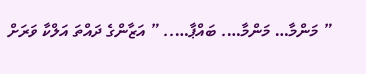” މަންމާ… މަންމާ…. ބައްޕާ….. ” އަޒާންގެ ދައްތަ އަލްކާ ވަރަށް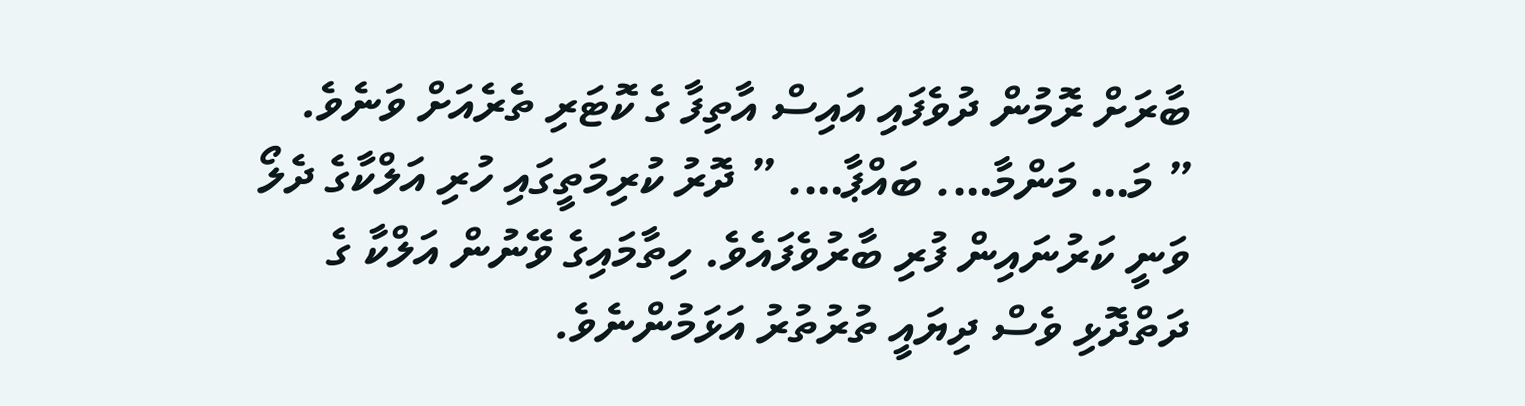ބާރަށް ރޮމުން ދުވެފައި އައިސް އާތިފާ ގެ ކޮޓަރި ތެރެއަށް ވަނެވެ.
” މަ… މަންމާ…. ބައްޕާ…. ” ދޮރު ކުރިމަތީގައި ހުރި އަލްކާގެ ދެލޯ ވަނީ ކަރުނައިން ފުރި ބާރުވެފައެވެ. ހިތާމައިގެ ވޭނުން އަލްކާ ގެ ދަތްދޮޅި ވެސް ދިޔައީ ތުރުތުރު އަޅަމުންނެވެ.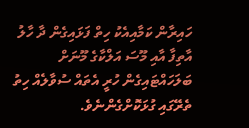ހައިރާން ކަމާއިއެކު ހިތް ފަޅައިގެން ދާ ހާލު އާތިފާ އާއި މޫސަ އަލްކާގެ މޫނަށް ބަލަހައްޓައިގެން ހުރީ އެތައް ސުވާލެއް ހިތު ތެރޭގައި ގުޅަކޮށްގެންނެވެ.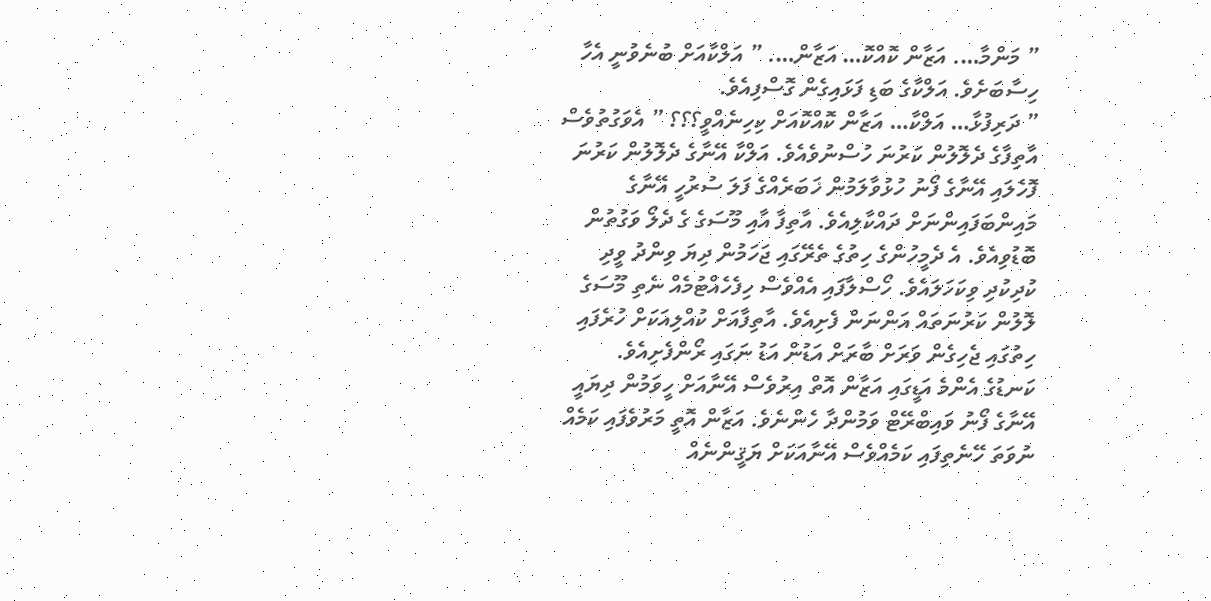” މަންމާ…. އަޒާން ކޮއްކޮ… އަޒާން…. ” އަލްކާއަށް ބުނެވުނީ އެހާ ހިސާބަށެވެ. އަލްކާގެ ބަޑި ފަޅައިގެން ގޮސްފިއެވެ.
” ދަރިފުޅާ… އަލްކާ… އަޒާން ކޮއްކޮއަށް ކިހިނެއްވީ؟؟؟ ” އެވަގުތުވެސް އާތިފާގެ ދެލޮލުން ކަރުނަ ހުސްނުވެއެވެ. އަލްކާ އޭނާގެ ދެލޮލުން ކަރުނަ ފޮހެލައި އޭނާގެ ފޯނު ހުޅުވާލަމުން ޚަބަރެއްގެ ފަލަ ސުރުހީ އޭނާގެ މައިންބަފައިންނަށް ދައްކާލިއެވެ. އާތިފާ އާއި މޫސަގެ ގެ ދެލޯ ވަގުތުން ބޮޑުވިއެވެ. އެ ދެމީހުންގެ ހިތުގެ ތެރޭގައި ޖަހަމުން ދިޔަ ވިންދު ވީދި ކުދިކުދި ވިކަހަލައެވެ. ހޯސްލާފައި އެއްވެސް ހިފެހެއްޓުމެއް ނެތި މޫސަގެ ލޮލުން ކަރުނަތައް އަންނަން ފެށިއެވެ. އާތިފާއަށް ކުއްލިއަކަށް ހުރެފައި ހިތުގައި ޖެހިގެން ވަރަށް ބާރަށް އަޑުން އަޑު ނަގައި ރޯންފެށިއެވެ.
ކަނޑުގެ އެންމެ އަޑީގައި އަޒާން އޮތް އިރުވެސް އޭނާއަށް ހީވަމުން ދިޔައީ އޭނާގެ ފޯނު ވައިބްރޭޓް ވަމުންދާ ހެންނެވެ. އަޒާން އޮތީ މަރުވެފައި ކަމެއް ނުވަތަ ހޭނެތިފައި ކަމެއްވެސް އޭނާއަކަށް ޔަޤީންނެއް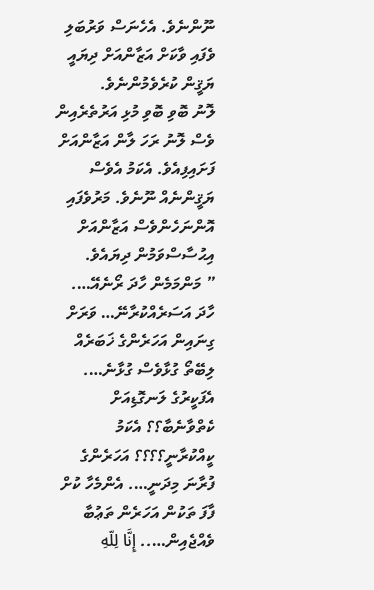ނޫންނެވެ. އެހެނަސް ވަރުބަލި ވެފައި ވާކަށް އަޒާންއަށް ދިޔައީ ޔަޤީން ކުރެވެމުންނެވެ.
ލޮނު ބޮވި ބޮވި މުޅި އަރުތެރެއިން ވެސް ލޮނު ރަހަ ލާން އަޒާންއަށް ފަށައިފިއެވެ. އެކަމު އެވެސް ޔަޤީންނެއް ނޫނެވެ. މަރުވެފައި އޮންނަހެންވެސް އަޒާންއަށް އިޙުސާސްވަމުން ދިޔައެވެ.
” މަންމަމެން ހާދަ ރޯނެއޭ…. ހާދަ އަސަރެއްކުރާނޭ… ވަރަށް ގިނައިން އަހަރެންގެ ޚަބަރެއް ލިބޭތޯ ގުޅާވެސް ގުޅާނެ…. އެފަކީރުގެ ލަނގޮޑިއަށް ކެތްވާނެބާ؟؟ އެކަމު ކީއްކުރާނީ؟؟؟؟ އަހަރެންގެ ފުރާނަ މިދަނީ…. އެންމެހާ ކުށް ފާފަ ތަކުން އަހަރެން ތަޢުބާ ވެއްޖެއިން….. إِنَّا لِلّهِ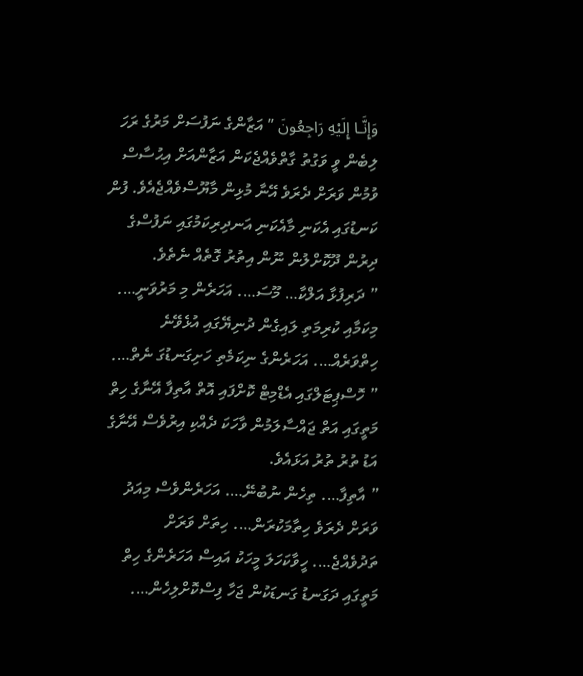وَإِنَّـا إِلَيْهِ رَاجِعُونَ ” އަޒާންގެ ނަފުސަށް މަރުގެ ރަހަ ލިބެން ވީ ވަގުތު ގާތްވެއްޖެކަން އަޒާންއަށް އިޙުސާސް ވުމުން ވަރަށް ދެރަވެ އޭނާ މުޅިން މާޔޫސްވެއްޖެއެވެ. ފުން ކަނޑުގައި އެކަނި މާއެކަނި އަނދިރިކަމުގައި ނަފުސްގެ ދިރުން ދޫކޮށްލުން ނޫން އިތުރު ގޮތެއް ނެތެވެ.
” ދަރިފުޅާ އަލްކާ… މޫސަ…. އަހަރެން މި މަރުވަނީ…. މިކަމާއި ކުރިމަތި ލައިގެން ދުނިޔޭގައި އުޅެވޭނެ ހިތްވަރެއް…. އަހަރެންގެ ނިކަމެތި ހަށިގަނޑުގަ ނެތް…. ” ހޮސްޕިޓަލްގައި އެޑްމިޓް ކޮށްފައި އޮތް އާތިފާ އޭނާގެ ހިތް މަތީގައި އަތް ޖައްސާލަމުން ވާހަކަ ދެއްކި އިރުވެސް އޭނާގެ އަޑު ތުރު ތުރު އަޅައެވެ.
” އާތިފާ…. ތިހެން ނުބުނޭ…. އަހަރެންވެސް މިއަދު ވަރަށް ދެރަވެ ހިތާމަކުރަން…. ހިތަށް ވަރަށް ތަދުވެއްޖެ…. ހީވާކަހަލަ މީހަކު އައިސް އަހަރެންގެ ހިތް މަތީގައި ދަގަނޑު ގަނޑަކުން ޖަހާ ފިސްކޮށްލިހެން….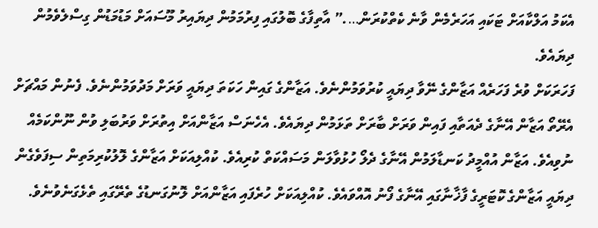އެކަމު އަލްކާއަށް ޓަކައި އަހަރެމެން ވާނެ ކެތްކުރަން….” އާތިފާގެ ބޮލުގައި ފިރުމަމުން ދިޔައިރު މޫސައަށް މަޑުމަޑުން ގިސްލެވެމުން ދިޔައެވެ.
ފަހަރަކަށް ވުރެ ފަހަރެއް އަޒާންގެ ނޭވާ ދިޔައީ ކުރުވަމުންނެވެ. އަޒާންގެ ގައިން ހަކަތަ ދިޔައީ ވަރަށް މަދުވަމުންނެވެ. ފެނުން މައްޗަށް އެރޭތޯ އަޒާން އޭނާގެ ދެއަތާއި ފައިން ވަރަށް ބާރަށް ތަޅަމުން ދިޔައެވެ. އެހެނަސް އަޒާންއަށް އިތުރަށް ވަރުބަލި ވުން ނޫންކަމެއް ނުވިއެވެ. އަޒާން އުއްމީދު ކަނޑާލަމުން އޭނާގެ ދެލޯ ހުޅުވާލަން މަސައްކަތް ކުރިއެވެ. ކުއްލިއަކަށް އަޒާންގެ ލޮލުކުރިމަތިން ސިފަވެގެން ދިޔައީ އަޒާންގެ ކޮޓަރީގެ ފާޚާނާގައި އޭނާގެ ފޯނު އޮއްވައެވެ. ކުއްލިއަކަށް ހުރެފައި އަޒާންއަށް ލޮނުގަނޑުގެ ތެރޭގައި ތެޅެގަނެވުނެވެ.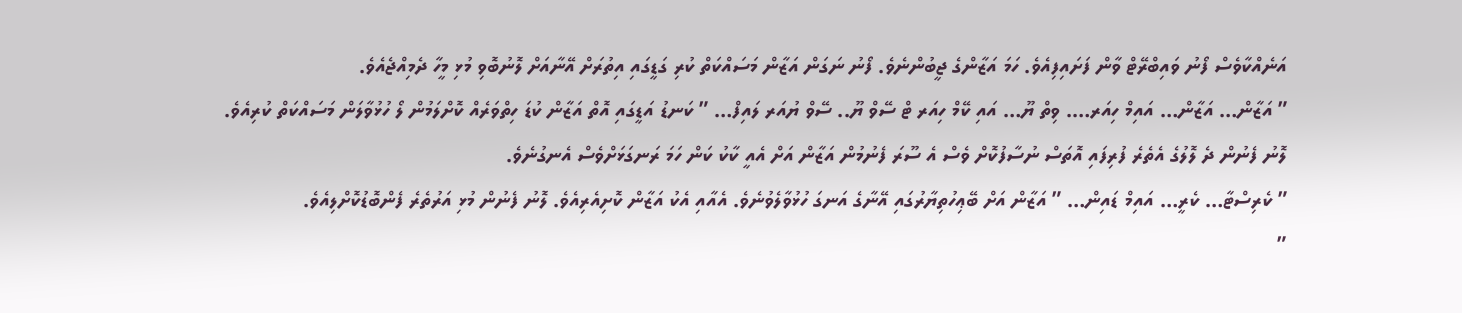އަނެއްކާވެސް ފޯނު ވައިބްރޭޓް ވާން ފަށައިފިއެވެ. ހަމަ އަޒާންގެ ޖީބުންނެވެ. ފޯނު ނަގަން އަޒާން މަސައްކަތް ކުރި ގަޑީގައި އިތުރަށް އޭނާއަށް ލޮނުބޮވި މުޅި މީހާ ދެމިއްޖެއެވެ.
” އަޒާން… އަޒާން… އައިމް ހިއަރ…. ވިތް ޔޫ… އައި ކޭމް ހިއަރ ޓް ސޭވް ޔޫ.. ސޭވް ޔުއަރ ލައިފް… ” ކަނޑު އަޑީގައި އޮތް އަޒާން ކުޑަ ހިތްވަރެއް ކޮށްލަމުން ލޯ ހުޅުވާލަން މަސައްކަތް ކުރިއެވެ. ލޮނު ފެނުން ދެ ލޮލުގެ އެތެރެ ފުރިފައި އޮތަސް ނުސާފުކޮށް ވެސް އެ ސޫރަ ފެނުމުން އަޒާން އަށް އެއީ ކާކު ކަން ހަމަ ރަނގަޅަށްވެސް އެނގުނެވެ.
” ކެރިސްޓާ… ކެރީ… އައިމް ޑައިން… ” އަޒާން އަށް ބޭޢިހުތިޔާރުގައި އޭނާގެ އަނގަ ހުޅުވާލެވުނެވެ. އެއާއި އެކު އަޒާން ކޮށިއެރިއެވެ. ލޮނު ފެނުން މުޅި އަރުތެރެ ފެންބޮޑުކޮށްލިއެވެ.
”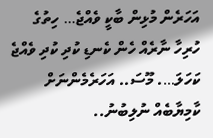އަހަރެން މުޅިން ބާކީ ވެއްޖެ… ހިތުގެ ހުރިހާ ނާރެއް ހެން ކެނޑި ކުދި ކުދި ވެއްޖެ ކަހަލަ…. މޫސަ.. އަހަރެމެންނަށް ކާމިޔާބެއް ނުލިބުނު..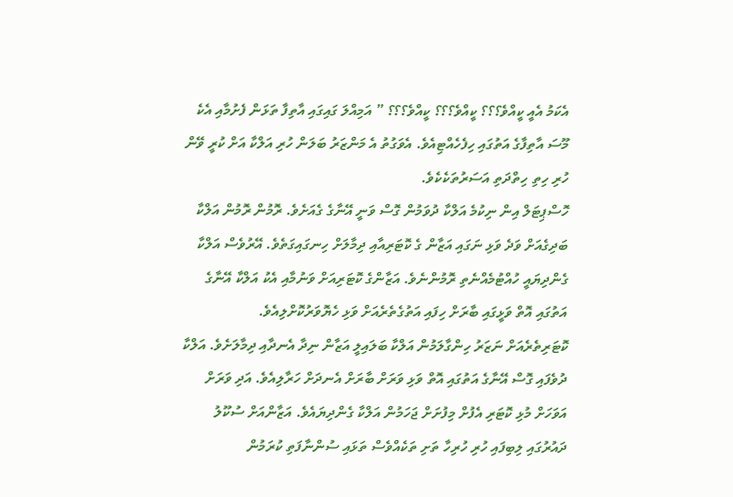އެކަމު އެއީ ކީއްވެ؟؟؟ ކީއްވެ؟؟؟ ކީއްވެ؟؟؟ ” އަމިއްލަ ގައިގައި އާތިފާ ތަޅަން ފެށުމާއި އެކެ މޫސަ އާތިފާގެ އަތުގައި ހިފެހެއްޓިއެވެ. އެވަގުތު އެ މަންޒަރު ބަލަން ހުރި އަލްކާ އަށް ކުރީ ވޭން ހުރި ހިތި ހިތްދަތި އަސަރުތަކެކެވެ.
ހޮސްޕިޓަލް އިން ނިކުމެ އަލްކާ ދުވަމުން ގޮސް ވަނީ އޭނާގެ ގެއަށެވެ. ރޮމުން ރޮމުން އަލްކާ ބަދިގެއަށް ވަދެ ވަޅި ނަގައި އަޒާން ގެ ކޮޓަރިއާއި ދިމާލަށް ހިނގައިގަތެވެ. އޭރުވެސް އަލްކާ ގެންދިޔައީ ހުއްޓުމެއްނެތި ރޮމުންނެވެ. އަޒާންގެ ކޮޓަރިއަށް ވަނުމާއި އެކު އަލްކާ އޭނާގެ އަތުގައި އޮތް ވަޅީގައި ބާރަށް ހިފައި އަތުގެތެރެއަށް ވަޅި ހެޔޮވަރުކޮށްލިއެވެ.
ކޮޓަރިތެރެއަށް ނަޒަރު ހިންގާލަމުން އަލްކާ ބަލައިލީ އަޒާން ނިދާ އެނދާއި ދިމާލަށެވެ. އަލްކާ ދުވެފައި ގޮސް އޭނާގެ އަތުގައި އޮތް ވަޅި ވަރަށް ބާރަށް އެނދަށް ހަރާލިއެވެ. އަދި ވަރަށް އަވަހަށް މުޅި ކޮޓަރި އެފުށް މިފުށަށް ޖަހަމުން އަލްކާ ގެންދިޔައެވެ. އަޒާންއަށް ސުކޫލު ދައުރުގައި ލިބިފައި ހުރި ހުރިހާ ތަށި ތަކެއްވެސް ތަޅައި ސުންނާފަތި ކުރަމުން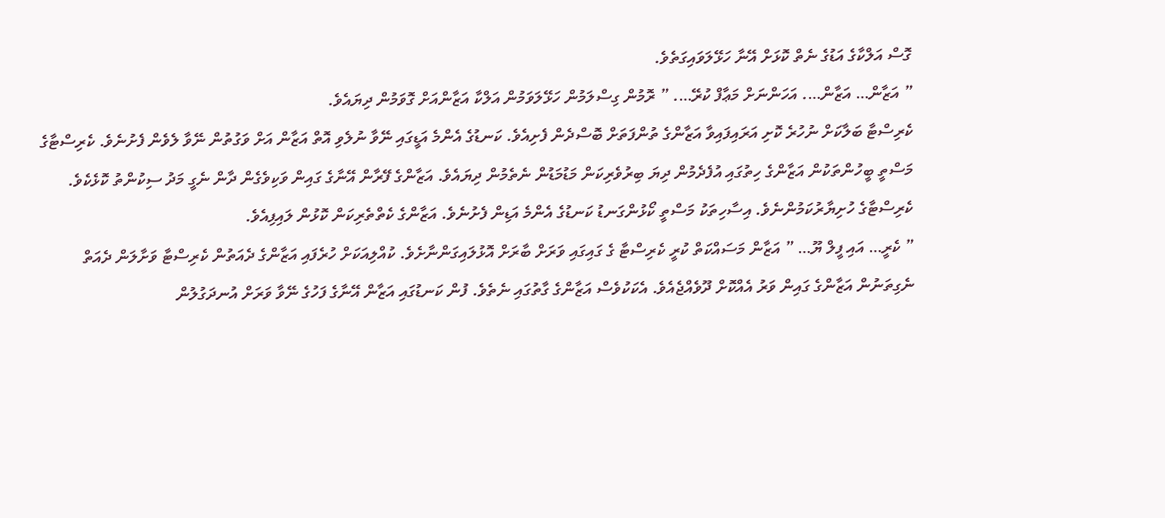ގޮސް އަލްކާގެ އަޑުގެ ނެތް ކޮޅަށް އޭނާ ހަޅޭލަވައިގަތެވެ.
” އަޒާން… އަޒާން…. އަހަންނަށް މަޢާފް ކުރޭ…. ” ރޮމުން ގިސްލަމުން ހަޅޭލަވަމުން އަލްކާ އަޒާންއަށް ގޮވަމުން ދިޔައެވެ.
ކެރިސްޓާ ބަލާކަށް ނުހުރެ ކޮށި އަރައިފައިވާ އަޒާންގެ ތުންފަތަށް ބޮސްދެން ފެށިއެވެ. ކަނޑުގެ އެންމެ އަޑީގައި ނޭވާ ނުލެވި އޮތް އަޒާން އަށް ވަގުތުން ނޭވާ ލެވެން ފެށުނެވެ. ކެރިސްޓާގެ މަސްތީ ބީހުންތަކުން އަޒާންގެ ހިތުގައި އުފެދެމުން ދިޔަ ބިރުވެރިކަން މަޑުމަޑުން ނެތެމުން ދިޔައެވެ. އަޒާންގެ ފޭރާން އޭނާގެ ގައިން ވަކިވެގެން ދާން ނެގީ މަދު ސިކުންތު ކޮޅެކެވެ. ކެރިސްޓާގެ ހުށިޔާރުކަމުންނެވެ. އިސާހިތަކު މަސްތީ ކޯޅުންގަނޑު ކަނޑުގެ އެންމެ އަޑިން ފެށުނެވެ. އަޒާންގެ ކެތްތެރިކަން ކޮޅުން ލައިފިއެވެ.
” ކެރީ… އައި ފީލް ޔޫ… ” އަޒާން މަސައްކަތް ކުރީ ކެރިސްޓާ ގެ ގައިގައި ވަރަށް ބާރަށް އޮޅުލައިގަންނާށެވެ. ކުއްލިއަކަށް ހުރެފައި އަޒާންގެ ދެއަތުން ކެރިސްޓާ ވަށާލަން ދެއަތް ނެގިތަނުން އަޒާންގެ ގައިން ވަރު އެއްކޮށް ދޫވެއްޖެއެވެ. އެކަކުވެސް އަޒާންގެ ގާތުގައި ނެތެވެ. ފުން ކަނޑުގައި އަޒާން އޭނާގެ ފަހުގެ ނޭވާ ވަރަށް އުނދަގުލުން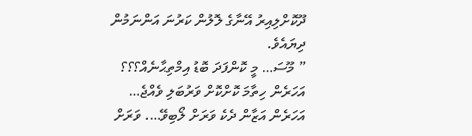ދޫކޮށްލިއިރު އޭނާގެ ލޮލުން ކަރުނަ އަންނަމުން ދިޔައެވެ.
” މޫސަ… މީ ކޮންފަދަ ބޮޑު އިމްތިޙާނެއް؟؟؟ އަހަރެން ހިތާމަ ކޮށްކޮށް ވަރުބަލި ވެއްޖެ… އަހަރެން އަޒާން ދެކެ ވަރަށް ލޯބިވޭ…. ވަރަށް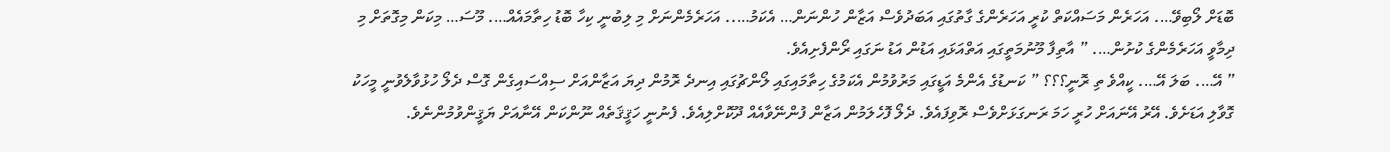ބޮޑަށް ލޯބިވޭ…. އަހަރެން މަސައްކަތް ކުރީ އަހަރެންގެ ގާތުގައި އަބަދުވެސް އަޒާން ހުންނަން… އެކަމު….. އަހަރެމެންނަށް މި ލިބުނީ ކިހާ ބޮޑު ހިތާމައެއް…. މޫސަ… މިކަން މިގޮތަށް މި ދިމާވީ އަހަރެމެންގެ ކުށުން…. ” އާތިފާ މޫނުމަތީގައި އަތްއަޅައި އަޑުން އަޑު ނަގައި ރޯންފެށިއެވެ.
” އޭ…. ބަލަ އޭ…. ކީއްވެ ތި ރޮނީ؟؟؟ ” ކަނޑުގެ އެންމެ އަޑީގައި މަރުވުމުން އެކަމުގެ ހިތާމައިގައި ލޯންޗުގައި އިނދެ ރޮމުން ދިޔަ އަޒާންއަށް ސިއްސައިގެން ގޮސް ދެލޯ ހުޅުވާލެވުނީ މީހަކު ގޮވާލި އަޑަށެވެ. އޭރު އޭނައަށް ހުރީ ހަމަ ރަނގަޅަށްވެސް ރޮވިފައެވެ. ދެލޯ ފޮހެލަމުން އަޒާން ފުންނޭވާއެއް ދޫކޮށްލިއެވެ. ފެނުނީ ހަޤީޤަތެއް ނޫންކަން އޭނާއަށް ޔަޤީންވުމުންނެވެ.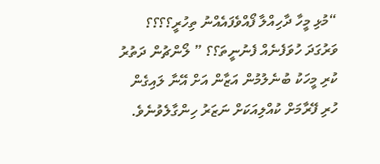“މުޅި މީހާ ދާހިއްލާ ފޯއްވެފައެއްނު ތިހުރީ؟؟؟؟ ވަރުގަދަ ހުވަފެނެއް ފެނުނީތަ؟؟ ” ލޯންޗުން ދަތުރު ކުރި މީހަކު ބުނެލުމުން އަޒާން އަށް އޭނާ ލައިގެން ހުރި ފޭރާމަށް ކުއްލިއަކަށް ނަޒަރު ހިންގާލެވުނެވެ.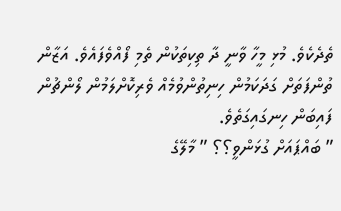ތެދެކެވެ. މުޅި މީހާ ވާނީ ދާ ތިކިތަކުން ތެމި ފޯއްވެފައެވެ. އަޒާން ތުންފަތަށް ގަދަކަމުން ހިނިތުންވުމެއް ވެރިކޮށްލަމުން ލޯންޗުން ފައިބަން ހިނގައިގަތެވެ.
” ބައްޕައަށް ގުޅަންވީ؟؟ ” މާލޭގެ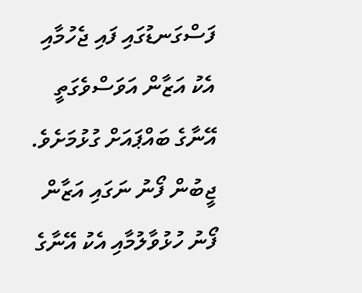ފަސްގަނޑުގައި ފައި ޖެހުމާއި އެކު އަޒާން އަވަސްވެގަތީ އޭނާގެ ބައްޕައަށް ގުޅުމަށެވެ. ޖީބުން ފޯނު ނަގައި އަޒާން ފޯނު ހުޅުވާލުމާއި އެކު އޭނާގެ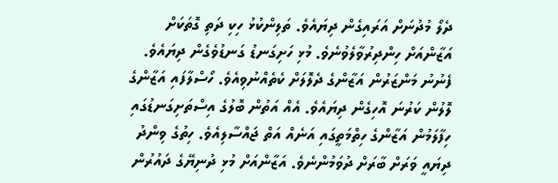ދެލޯ މުދުނަށް އަރައިގެން ދިޔައެވެ. ތަލިންކުޅު ހިކި ދަތި ގޮތަކަށް އަޒާންއަށް ހިންދިރުވާލެވުނެވެ. މުޅި ހަށިގަނޑު ގަނޑުވެގެން ދިޔައެވެ. ފެނުނު މަންޒަރުން އަޒާންގެ ދެލޮލަށް ކެތެއްނުވިއެވެ. ހޯސްލާފައި އަޒާންގެ ލޮލުން ކަރުނަ އޮހިގެން ދިޔައެވެ. އެއް އަތުން ބޮލުގެ އިސްތަށިގަނޑުގައި ހިފާލަމުން އަޒާންގެ ހިތްމަތީގައި އަނެއް އަތް ޖައްސާލިއެވެ. ހިތުގެ ވިންދު ދިޔައީ ވަރަށް ބާރަށް ދުވަމުންނެވެ. އަޒާންއަށް މުޅި ދުނިޔޭގެ ދައުރުން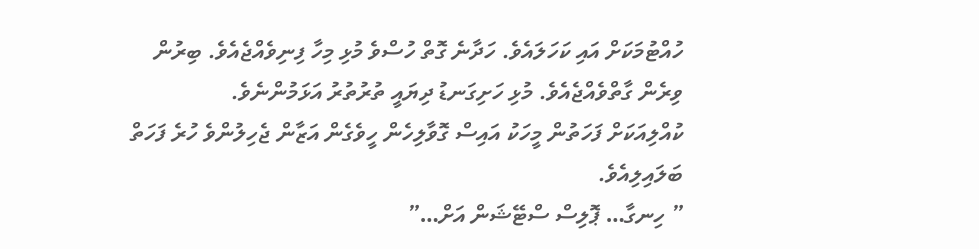ހުއްޓުމަކަށް އައި ކަހަލައެވެ. ހަދާނެ ގޮތް ހުސްވެ މުޅި މިހާ ފިނިވެއްޖެއެވެ. ބިރުން ވިރެން ގާތްވެއްޖެއެވެ. މުޅި ހަށިގަނޑު ދިޔައީ ތުރުތުރު އަޅަމުންނެވެ.
ކުއްލިއަކަށް ފަހަތުން މީހަކު އައިސް ގޮވާލިހެން ހީވެގެން އަޒާން ޖެހިލުންވެ ހުރެ ފަހަތް ބަލައިލިއެވެ.
” ހިނގާ… ޕޮލިސް ސްޓޭޝަން އަށް…”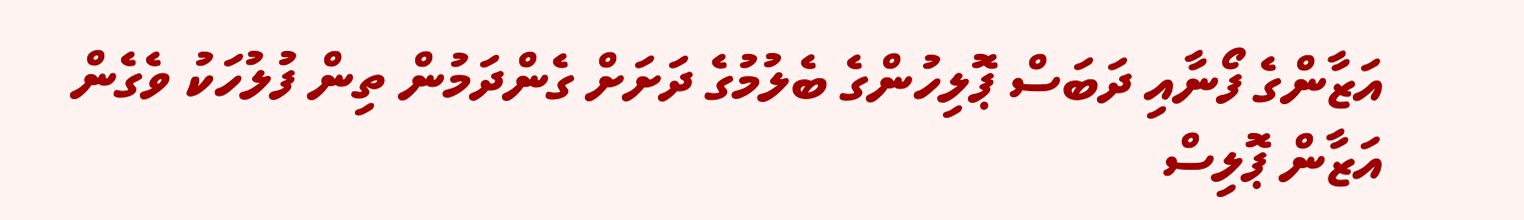އަޒާންގެ ފޯނާއި ދަބަސް ޕޮލިހުންގެ ބެލުމުގެ ދަށަށް ގެންދަމުން ތިން ފުލުހަކު ވެގެން އަޒާން ޕޮލިސް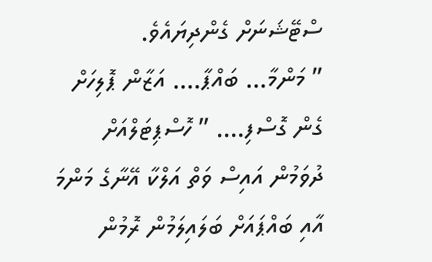ސްޓޭޝަނަށް ގެންދިޔައެވެ.
” މަންމާ… ބައްޕާ…. އަޒާން ޕޮލިހަށް ގެން ގޮސްފި…. ” ހޮސްޕިޓަލްއަށް ދުވަމުން އައިސް ވަތް އަލްކާ އޭނާގެ މަންމަ އާއި ބައްޕައަށް ބަލައިލަމުން ރޮމުން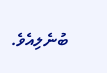ބުނެލިއެވެ.